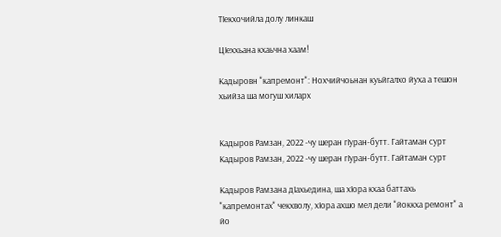ТIекхочийла долу линкаш

ЦIеххьана кхаьчна хаам!

Кадыровн "капремонт": Нохчийчоьнан куьйгалхо йуха а тешон хьийза ша могуш хиларх


Кадыров Рамзан, 2022 -чу шеран гIуран-бутт. Гайтаман сурт
Кадыров Рамзан, 2022 -чу шеран гIуран-бутт. Гайтаман сурт

Кадыров Рамзана дIахьедина, ша хIора кхаа баттахь "капремонтах" чекхволу, хIора ахшо мел дели "йоккха ремонт" а йо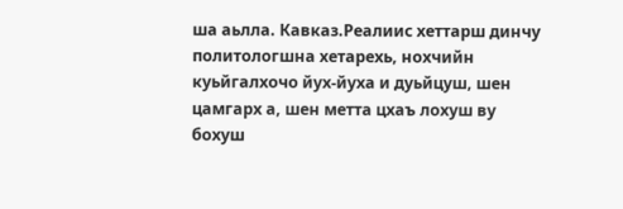ша аьлла. Кавказ.Реалиис хеттарш динчу политологшна хетарехь, нохчийн куьйгалхочо йух-йуха и дуьйцуш, шен цамгарх а, шен метта цхаъ лохуш ву бохуш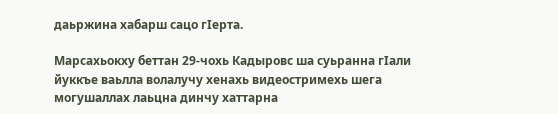даьржина хабарш сацо гIерта.

Марсахьокху беттан 29-чохь Кадыровс ша суьранна гIали йуккъе ваьлла волалучу хенахь видеостримехь шега могушаллах лаьцна динчу хаттарна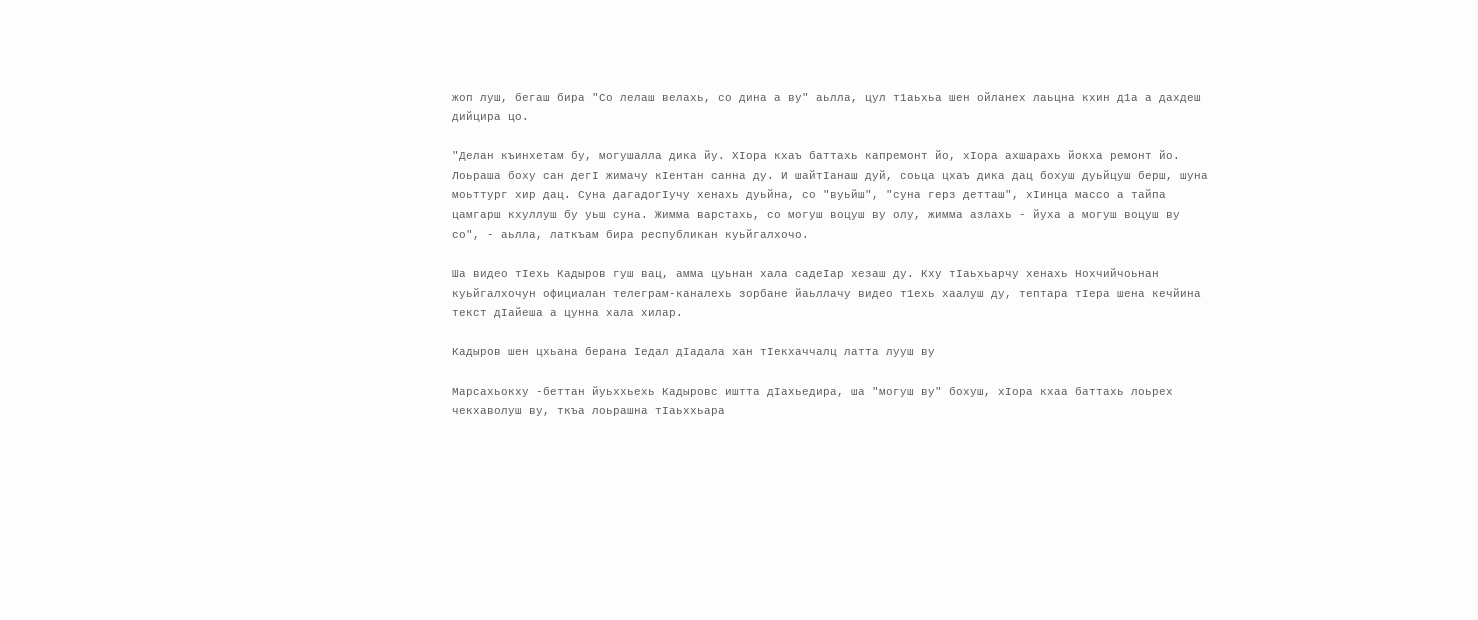жоп луш, бегаш бира "Со лелаш велахь, со дина а ву" аьлла, цул т1аьхьа шен ойланех лаьцна кхин д1а а дахдеш дийцира цо.

"Делан къинхетам бу, могушалла дика йу. ХIора кхаъ баттахь капремонт йо, хIора ахшарахь йокха ремонт йо. Лоьраша боху сан дегӀ жимачу кӀентан санна ду. И шайтIанаш дуй, соьца цхаъ дика дац бохуш дуьйцуш берш, шуна моьттург хир дац. Суна дагадогӀучу хенахь дуьйна, со "вуьйш", "суна герз детташ", хӀинца массо а тайпа цамгарш кхуллуш бу уьш суна. Жимма варстахь, со могуш воцуш ву олу, жимма азлахь - йуха а могуш воцуш ву со", - аьлла, латкъам бира республикан куьйгалхочо.

Ша видео тӀехь Кадыров гуш вац, амма цуьнан хала садеӀар хезаш ду. Кху тӀаьхьарчу хенахь Нохчийчоьнан куьйгалхочун официалан телеграм-каналехь зорбане йаьллачу видео т1ехь хаалуш ду, тептара тӀера шена кечйина текст дIайеша а цунна хала хилар.

Кадыров шен цхьана берана Ӏедал дӀадала хан тIекхаччалц латта лууш ву

Марсахьокху -беттан йуьххьехь Кадыровс иштта дӀахьедира, ша "могуш ву" бохуш, хӀора кхаа баттахь лоьрех чекхаволуш ву, ткъа лоьрашна тӀаьххьара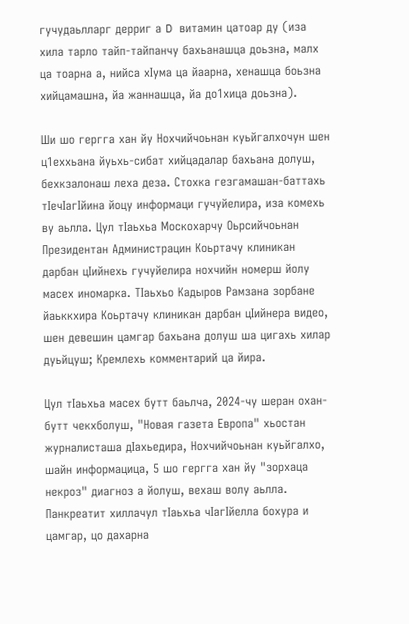гучудаьлларг дерриг а D витамин цатоар ду (иза хила тарло тайп-тайпанчу бахьанашца доьзна, малх ца тоарна а, нийса хIума ца йаарна, хенашца боьзна хийцамашна, йа жаннашца, йа до1хица доьзна).

Ши шо гергга хан йу Нохчийчоьнан куьйгалхочун шен ц1еххьана йуьхь-сибат хийцадалар бахьана долуш, бехкзалонаш леха деза. Стохка гезгамашан-баттахь тӀечӀагӀйина йоцу информаци гучуйелира, иза комехь ву аьлла. Цул тӀаьхьа Москохарчу Оьрсийчоьнан Президентан Администрацин Коьртачу клиникан дарбан цӀийнехь гучуйелира нохчийн номерш йолу масех иномарка. ТӀаьхьо Кадыров Рамзана зорбане йаьккхира Коьртачу клиникан дарбан цӀийнера видео, шен девешин цамгар бахьана долуш ша цигахь хилар дуьйцуш; Кремлехь комментарий ца йира.

Цул тӀаьхьа масех бутт баьлча, 2024-чу шеран охан-бутт чекхболуш, "Новая газета Европа" хьостан журналисташа дӀахьедира, Нохчийчоьнан куьйгалхо, шайн информацица, 5 шо гергга хан йу "зорхаца некроз" диагноз а йолуш, вехаш волу аьлла. Панкреатит хиллачул тӀаьхьа чIагIйелла бохура и цамгар, цо дахарна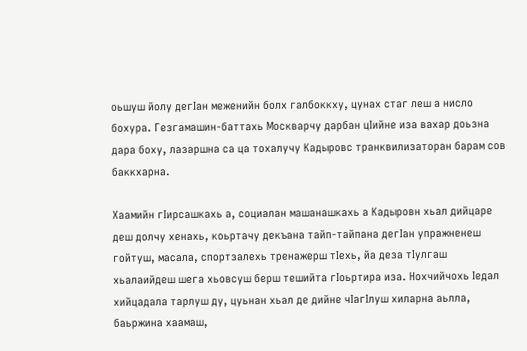оьшуш йолу дегIан меженийн болх галбоккху, цунах стаг леш а нисло бохура. Гезгамашин-баттахь Москварчу дарбан цӀийне иза вахар доьзна дара боху, лазаршна са ца тохалучу Кадыровс транквилизаторан барам сов баккхарна.

Хаамийн гӀирсашкахь а, социалан машанашкахь а Кадыровн хьал дийцаре деш долчу хенахь, коьртачу декъана тайп-тайпана дегӀан упражненеш гойтуш, масала, спортзалехь тренажерш тIехь, йа деза тӀулгаш хьалаийдеш шега хьовсуш берш тешийта гӀоьртира иза. Нохчийчохь Ӏедал хийцадала тарлуш ду, цуьнан хьал де дийне чIагIлуш хиларна аьлла, баьржина хаамаш,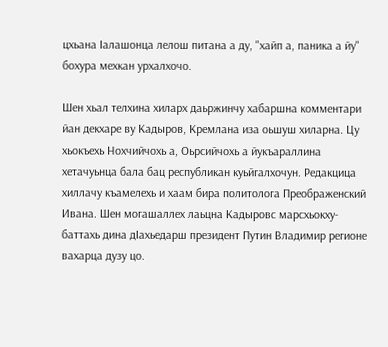цхьана Iалашонца лелош питана а ду, "хайп а, паника а йу" бохура мехкан урхалхочо.

Шен хьал телхина хиларх даьржинчу хабаршна комментари йан декхаре ву Кадыров, Кремлана иза оьшуш хиларна. Цу хьокъехь Нохчийчохь а, Оьрсийчохь а йукъараллина хетачуьнца бала бац республикан куьйгалхочун. Редакцица хиллачу къамелехь и хаам бира политолога Преображенский Ивана. Шен могашаллех лаьцна Кадыровс марсхьокху-баттахь дина дӀахьедарш президент Путин Владимир регионе вахарца дузу цо.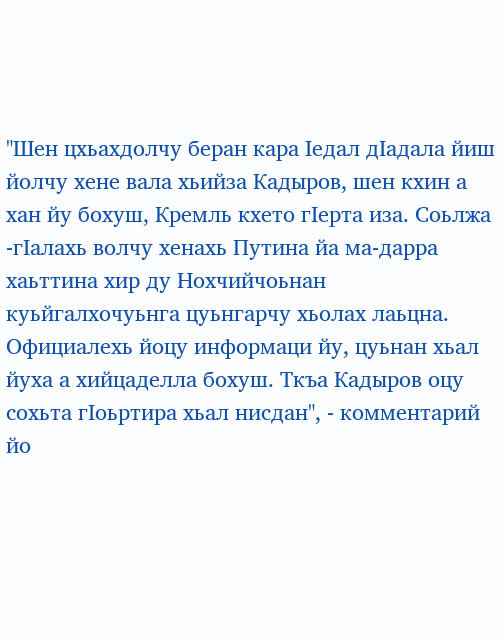"Шен цхьахдолчу беран кара Ӏедал дӀадала йиш йолчу хене вала хьийза Кадыров, шен кхин а хан йу бохуш, Кремль кхето гӀерта иза. Соьлжа -гӀалахь волчу хенахь Путина йа ма-дарра хаьттина хир ду Нохчийчоьнан куьйгалхочуьнга цуьнгарчу хьолах лаьцна. Официалехь йоцу информаци йу, цуьнан хьал йуха а хийцаделла бохуш. Ткъа Кадыров оцу сохьта гӀоьртира хьал нисдан", - комментарий йо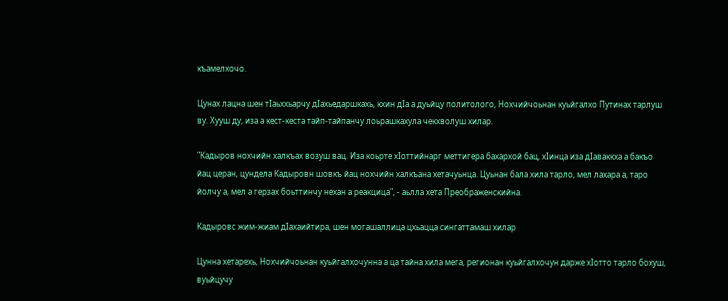къамелхочо.

Цунах лацна шен тӀаьххьарчу дӀахьедаршкахь, кхин дӀа а дуьйцу политолого, Нохчийчоьнан куьйгалхо Путинах тарлуш ву. Хууш ду, иза а кест-кеста тайп-тайпанчу лоьрашкахула чекхволуш хилар.

"Кадыров нохчийн халкъах возуш вац. Иза коьрте хӀоттийнарг меттигера бахархой бац, хӀинца иза дӀаваккха а бакъо йац церан, цундела Кадыровн шовкъ йац нохчийн халкъана хетачуьнца. Цуьнан бала хила тарло, мел лахара а, таро йолчу а, мел а герзах боьттинчу нехан а реакцица", - аьлла хета Преображенскийна.

Кадыровс жим-жиам дIахаийтира, шен могашаллица цхьацца сингаттамаш хилар

Цунна хетарехь, Нохчийчоьнан куьйгалхочунна а ца тайна хила мега, регионан куьйгалхочун дарже хIотто тарло бохуш, вуьйцучу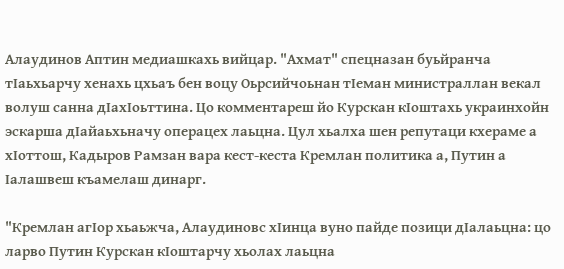Алаудинов Аптин медиашкахь вийцар. "Ахмат" спецназан буьйранча тӀаьхьарчу хенахь цхьаъ бен воцу Оьрсийчоьнан тӀеман министраллан векал волуш санна дӀахӀоьттина. Цо комментареш йо Курскан кӀоштахь украинхойн эскарша дӀайаьхьначу операцех лаьцна. Цул хьалха шен репутаци кхераме а хIоттош, Кадыров Рамзан вара кест-кеста Кремлан политика а, Путин а Iалашвеш къамелаш динарг.

"Кремлан агӀор хьаьжча, Алаудиновс хӀинца вуно пайде позици дӀалаьцна: цо ларво Путин Курскан кӀоштарчу хьолах лаьцна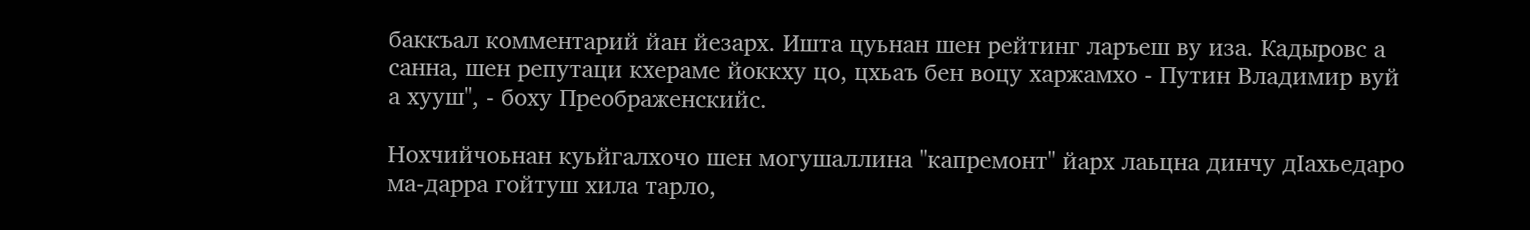баккъал комментарий йан йезарх. Ишта цуьнан шен рейтинг ларъеш ву иза. Кадыровс а санна, шен репутаци кхераме йоккху цо, цхьаъ бен воцу харжамхо - Путин Владимир вуй а хууш", - боху Преображенскийс.

Нохчийчоьнан куьйгалхочо шен могушаллина "капремонт" йарх лаьцна динчу дӀахьедаро ма-дарра гойтуш хила тарло,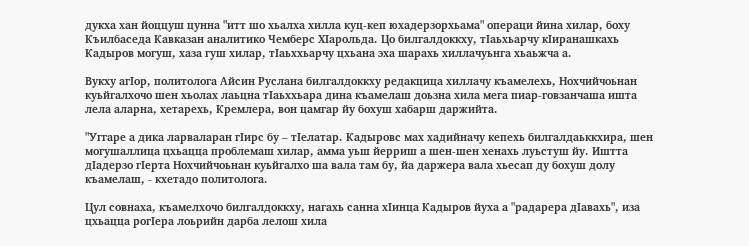дукха хан йоццуш цунна "итт шо хьалха хилла куц-кеп юхадерзорхьама" операци йина хилар, боху Къилбаседа Кавказан аналитико Чемберс ХIарольда. Цо билгалдоккху, тӀаьхьарчу кӀиранашкахь Кадыров могуш, хаза гуш хилар, тӀаьххьарчу цхьана эха шарахь хиллачуьнга хьаьжча а.

Вукху агӀор, политолога Айсин Руслана билгалдоккху редакцица хиллачу къамелехь, Нохчийчоьнан куьйгалхочо шен хьолах лаьцна тӀаьххьара дина къамелаш доьзна хила мега пиар-говзанчаша ишта лела аларна, хетарехь, Кремлера, вон цамгар йу бохуш хабарш даржийта.

"Уггаре а дика ларваларан гӀирс бу – тӀелатар. Кадыровс мах хадийначу кепехь билгалдаьккхира, шен могушаллица цхьацца проблемаш хилар, амма уьш йерриш а шен-шен хенахь луьстуш йу. Иштта дӀадерзо гӀерта Нохчийчоьнан куьйгалхо ша вала там бу, йа даржера вала хьесап ду бохуш долу къамелаш, - кхетадо политолога.

Цул совнаха, къамелхочо билгалдоккху, нагахь санна хӀинца Кадыров йуха а "радарера дӀавахь", иза цхьацца рогӀера лоьрийн дарба лелош хила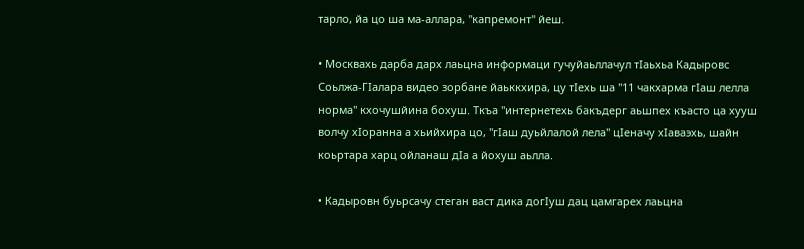тарло, йа цо ша ма-аллара, "капремонт" йеш.

• Москвахь дарба дарх лаьцна информаци гучуйаьллачул тӀаьхьа Кадыровс Соьлжа-ГӀалара видео зорбане йаьккхира, цу тӀехь ша "11 чакхарма гIаш лелла норма" кхочушйина бохуш. Ткъа "интернетехь бакъдерг аьшпех къасто ца хууш волчу хӀоранна а хьийхира цо, "гIаш дуьйлалой лела" цIеначу хIаваэхь, шайн коьртара харц ойланаш дIа а йохуш аьлла.

• Кадыровн буьрсачу стеган васт дика догIуш дац цамгарех лаьцна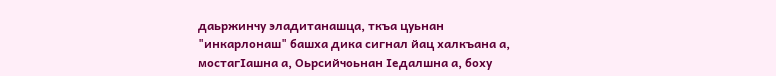даьржинчу эладитанашца, ткъа цуьнан "инкарлонаш" башха дика сигнал йац халкъана а, мостагӀашна а, Оьрсийчоьнан Ӏедалшна а, боху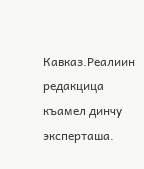Кавказ.Реалиин редакцица къамел динчу эксперташа.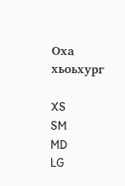Оха хьоьхург

XS
SM
MD
LG